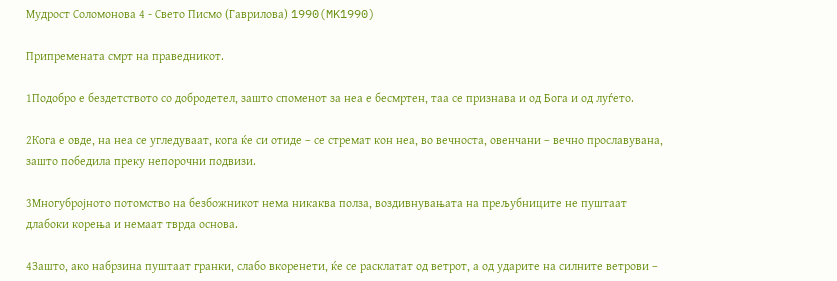Мудрост Соломонова 4 - Свето Писмо (Гаврилова) 1990(MK1990)

Припремената смрт на праведникот.

1Подобро е бездетството со добродетел, зашто споменот за неа е бесмртен, таа се признава и од Бога и од луѓето.

2Кога е овде, на неа се угледуваат, кога ќе си отиде – се стремат кон неа, во вечноста, овенчани – вечно прославувана, зашто победила преку непорочни подвизи.

3Многубројното потомство на безбожникот нема никаква полза, воздивнувањата на прељубниците не пуштаат длабоки корења и немаат тврда основа.

4Зашто, ако набрзина пуштаат гранки, слабо вкоренети, ќе се расклатат од ветрот, а од ударите на силните ветрови –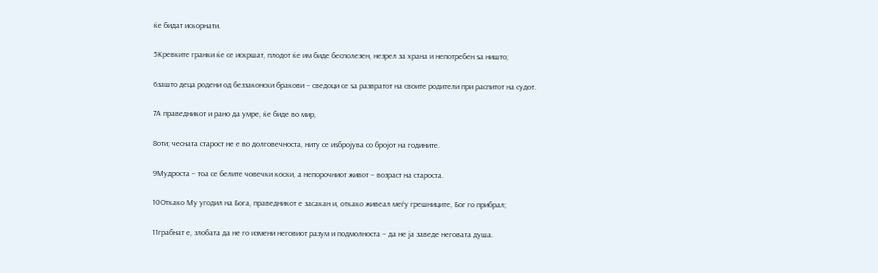ќе бидат искорнати.

5Кревките гранки ќе се искршат, плодот ќе им биде бесполезен, незрел за храна и непотребен ѕа ништо;

6зашто деца родени од беззаконски бракови – сведоци се ѕа развратот на своите родители при распитот на судот.

7А праведникот и рано да умре, ќе биде во мир,

8оти; чесната старост не е во долговечноста, ниту се иѕбројува со бројот на годините.

9Мудроста – тоа се белите човечки коски, а непорочниот живот – возраст на староста.

10Откако Му угодил на Бога, праведникот е засакан и, откако живеал меѓу грешниците, Бог го прибрал;

11грабнат е, злобата да не го измени неговиот разум и подмолноста – да не ја заведе неговата душа.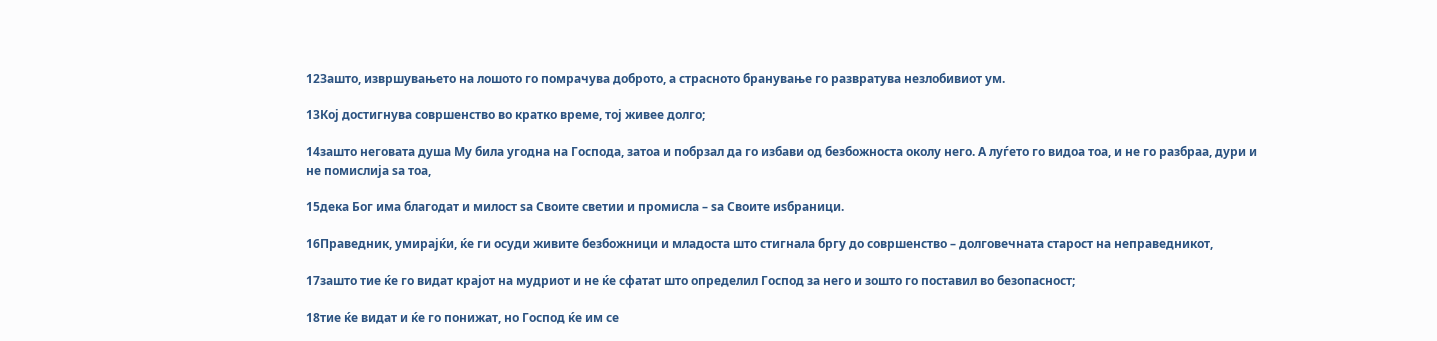12Зашто, извршувањето на лошото го помрачува доброто, а страсното бранување го развратува незлобивиот ум.

13Кој достигнува совршенство во кратко време, тој живее долго;

14зашто неговата душа Му била угодна на Господа, затоа и побрзал да го избави од безбожноста околу него. А луѓето го видоа тоа, и не го разбраа, дури и не помислија ѕа тоа,

15дека Бог има благодат и милост ѕа Своите светии и промисла – ѕа Своите иѕбраници.

16Праведник, умирајќи, ќе ги осуди живите безбожници и младоста што стигнала бргу до совршенство – долговечната старост на неправедникот,

17зашто тие ќе го видат крајот на мудриот и не ќе сфатат што определил Господ за него и зошто го поставил во безопасност;

18тие ќе видат и ќе го понижат, но Господ ќе им се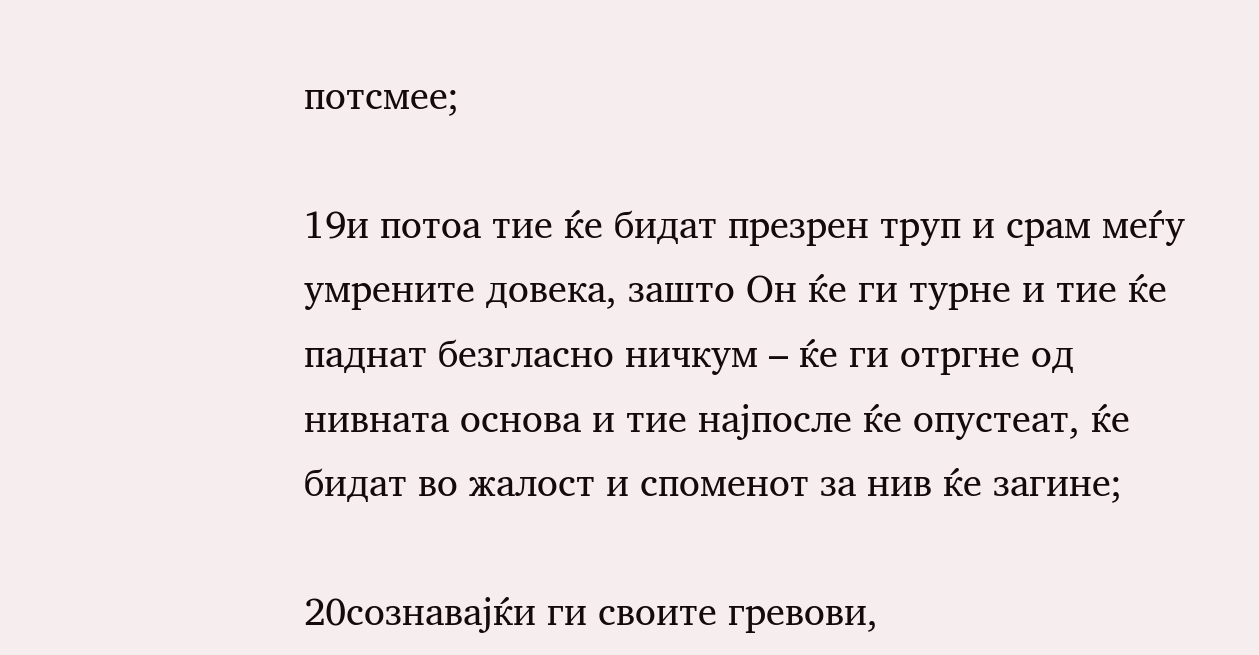потсмее;

19и потоа тие ќе бидат презрен труп и срам меѓу умрените довека, зашто Он ќе ги турне и тие ќе паднат безгласно ничкум – ќе ги отргне од нивната основа и тие најпосле ќе опустеат, ќе бидат во жалост и споменот за нив ќе загине;

20сознавајќи ги своите гревови,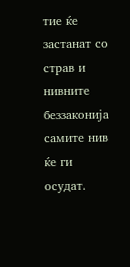тие ќе застанат со страв и нивните беззаконија самите нив ќе ги осудат.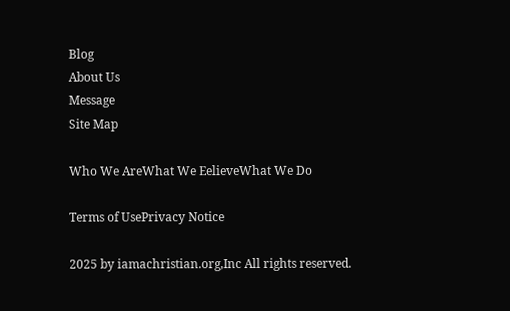Blog
About Us
Message
Site Map

Who We AreWhat We EelieveWhat We Do

Terms of UsePrivacy Notice

2025 by iamachristian.org,Inc All rights reserved.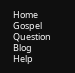Home
Gospel
Question
Blog
Help